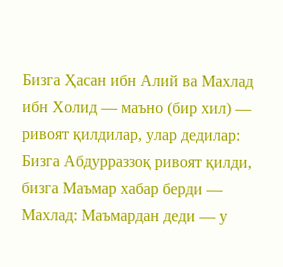Бизга Ҳасан ибн Алий ва Махлад ибн Холид — маъно (бир хил) — ривоят қилдилар, улар дедилар: Бизга Абдурраззоқ ривоят қилди, бизга Маъмар хабар берди — Махлад: Маъмардан деди — у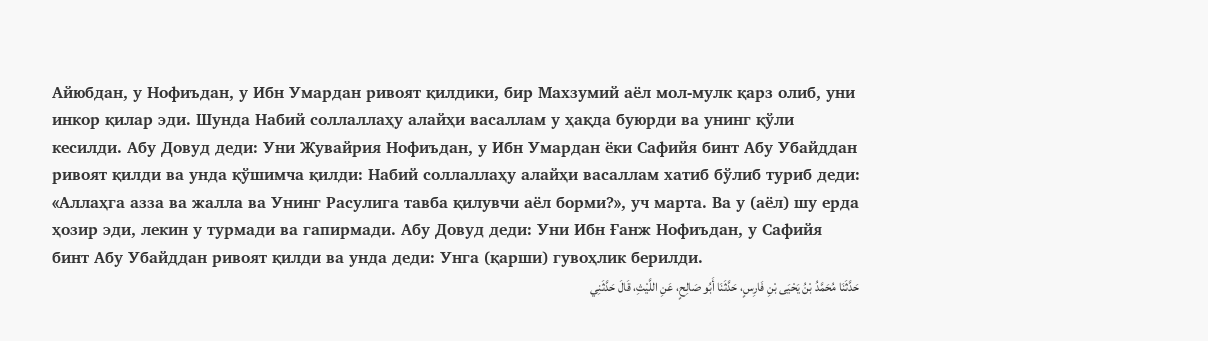Айюбдан, у Нофиъдан, у Ибн Умардан ривоят қилдики, бир Махзумий аёл мол-мулк қарз олиб, уни инкор қилар эди. Шунда Набий соллаллаҳу алайҳи васаллам у ҳақда буюрди ва унинг қўли кесилди. Абу Довуд деди: Уни Жувайрия Нофиъдан, у Ибн Умардан ёки Сафийя бинт Абу Убайддан ривоят қилди ва унда қўшимча қилди: Набий соллаллаҳу алайҳи васаллам хатиб бўлиб туриб деди: «Аллаҳга азза ва жалла ва Унинг Расулига тавба қилувчи аёл борми?», уч марта. Ва у (аёл) шу ерда ҳозир эди, лекин у турмади ва гапирмади. Абу Довуд деди: Уни Ибн Ғанж Нофиъдан, у Сафийя бинт Абу Убайддан ривоят қилди ва унда деди: Унга (қарши) гувоҳлик берилди.
حَدَّثَنَا مُحَمَّدُ بْنُ يَحْيَى بْنِ فَارِسٍ، حَدَّثَنَا أَبُو صَالِحٍ، عَنِ اللَّيْثِ، قَالَ حَدَّثَنِي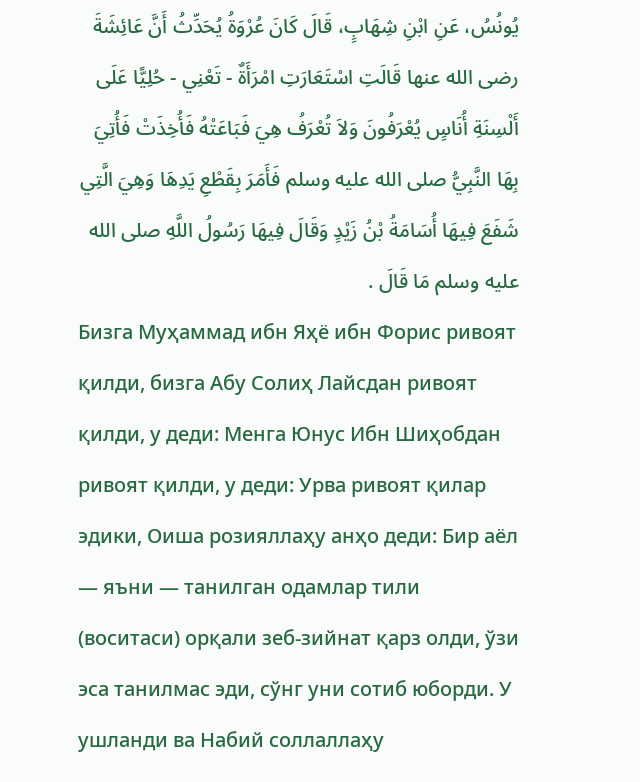يُونُسُ، عَنِ ابْنِ شِهَابٍ، قَالَ كَانَ عُرْوَةُ يُحَدِّثُ أَنَّ عَائِشَةَ رضى الله عنها قَالَتِ اسْتَعَارَتِ امْرَأَةٌ - تَعْنِي - حُلِيًّا عَلَى أَلْسِنَةِ أُنَاسٍ يُعْرَفُونَ وَلاَ تُعْرَفُ هِيَ فَبَاعَتْهُ فَأُخِذَتْ فَأُتِيَ بِهَا النَّبِيُّ صلى الله عليه وسلم فَأَمَرَ بِقَطْعِ يَدِهَا وَهِيَ الَّتِي شَفَعَ فِيهَا أُسَامَةُ بْنُ زَيْدٍ وَقَالَ فِيهَا رَسُولُ اللَّهِ صلى الله عليه وسلم مَا قَالَ .
Бизга Муҳаммад ибн Яҳё ибн Форис ривоят қилди, бизга Абу Солиҳ Лайсдан ривоят қилди, у деди: Менга Юнус Ибн Шиҳобдан ривоят қилди, у деди: Урва ривоят қилар эдики, Оиша розияллаҳу анҳо деди: Бир аёл — яъни — танилган одамлар тили (воситаси) орқали зеб-зийнат қарз олди, ўзи эса танилмас эди, сўнг уни сотиб юборди. У ушланди ва Набий соллаллаҳу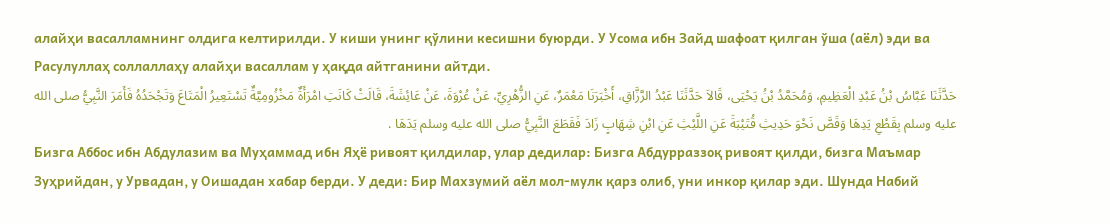алайҳи васалламнинг олдига келтирилди. У киши унинг қўлини кесишни буюрди. У Усома ибн Зайд шафоат қилган ўша (аёл) эди ва Расулуллаҳ соллаллаҳу алайҳи васаллам у ҳақда айтганини айтди.
حَدَّثَنَا عَبَّاسُ بْنُ عَبْدِ الْعَظِيمِ، وَمُحَمَّدُ بْنُ يَحْيَى، قَالاَ حَدَّثَنَا عَبْدُ الرَّزَّاقِ، أَخْبَرَنَا مَعْمَرٌ، عَنِ الزُّهْرِيِّ، عَنْ عُرْوَةَ، عَنْ عَائِشَةَ، قَالَتْ كَانَتِ امْرَأَةٌ مَخْزُومِيَّةٌ تَسْتَعِيرُ الْمَتَاعَ وَتَجْحَدُهُ فَأَمَرَ النَّبِيُّ صلى الله عليه وسلم بِقَطْعِ يَدِهَا وَقَصَّ نَحْوَ حَدِيثِ قُتَيْبَةَ عَنِ اللَّيْثِ عَنِ ابْنِ شِهَابٍ زَادَ فَقَطَعَ النَّبِيُّ صلى الله عليه وسلم يَدَهَا .
Бизга Аббос ибн Абдулазим ва Муҳаммад ибн Яҳё ривоят қилдилар, улар дедилар: Бизга Абдурраззоқ ривоят қилди, бизга Маъмар Зуҳрийдан, у Урвадан, у Оишадан хабар берди. У деди: Бир Махзумий аёл мол-мулк қарз олиб, уни инкор қилар эди. Шунда Набий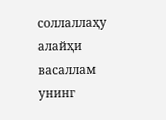соллаллаҳу алайҳи васаллам унинг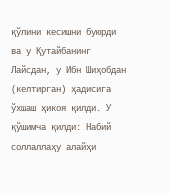қўлини кесишни буюрди ва у Қутайбанинг Лайсдан, у Ибн Шиҳобдан (келтирган) ҳадисига ўхшаш ҳикоя қилди. У қўшимча қилди: Набий соллаллаҳу алайҳи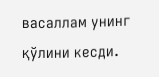васаллам унинг қўлини кесди.